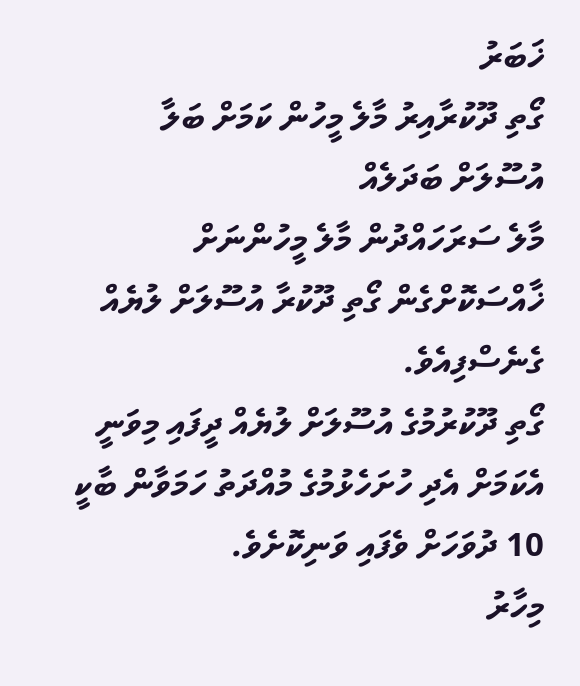ޚަބަރު
ގޯތި ދޫކުރާއިރު މާލެ މީހުން ކަމަށް ބަލާ އުސޫލަށް ބަދަލެއް
މާލެ ސަރަހައްދުން މާލެ މީހުންނަށް ޚާއްސަކޮށްގެން ގޯތި ދޫކުރާ އުސޫލަށް ލުޔެއް ގެނެސްފިއެވެ.
ގޯތި ދޫކުރުމުގެ އުސޫލަށް ލުޔެއް ދީފައި މިވަނީ އެކަމަށް އެދި ހުށަހެޅުމުގެ މުއްދަތު ހަމަވާން ބާކީ 10 ދުވަހަށް ވެފައި ވަނިކޮށެވެ.
މިހާރު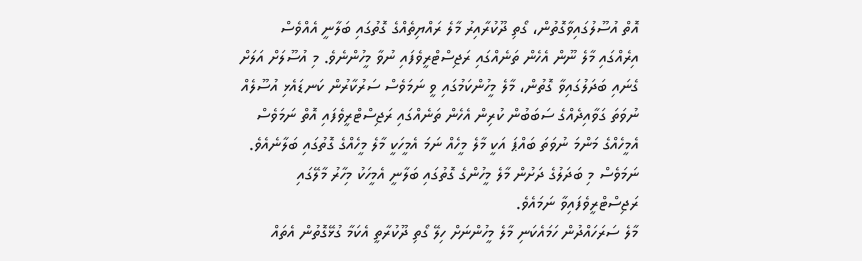އޮތް އުސޫލުގައިވާގޮތުން، ގޯތި ދޫކުރާއިރު މާލެ ރައްޔިތެއްގެ ގޮތުގައި ބަލާނީ އެއްވެސް އިރެއްގައި މާލެ ނޫން އެހެން ތަނެއްގައި ރަޖިސްޓްރީވެފައި ނުވާ މީހުންނެވެ. މި އުސޫލަށް އަލަށް ގެނައި ބަދަލުގައިވާ ގޮތުން، މާލެ މީހުންކަމުގައި ވީ ނަމަވެސް ސަރުކާރުން ކަނޑައެޅި އުސޫލެއް ނުވަތަ ގަވާއިދެއްގެ ސަބަބުން ކުރިން އެހެން ތަނެއްގައި ރަޖިސްޓްރީވެފައި އޮތް ނަމަވެސް އެމީހެއްގެ މަންމަ ނުވަތަ ބައްޕަ އަކީ މާލެ މީހެއް ނަމަ އެމީހަކީ މާލެ މީހެއްގެ ގޮތުގައި ބަލާނެއެވެ. ނަމަވެސް މި ބަދަލުގެ ދަށުން މާލެ މީހުންގެ ގޮތުގައި ބަލާނީ އެމީހަކު މިހާރު މާލޭގައި ރަޖިސްޓްރީވެފައިވާ ނަމައެވެ.
މާލެ ސަރަހައްދުން ހަމައެކަނި މާލެ މީހުންނަށް ހިލޭ ގޯތި ދޫކުރާތީ އެކަމާ ގުޅޭގޮތުން އެތައް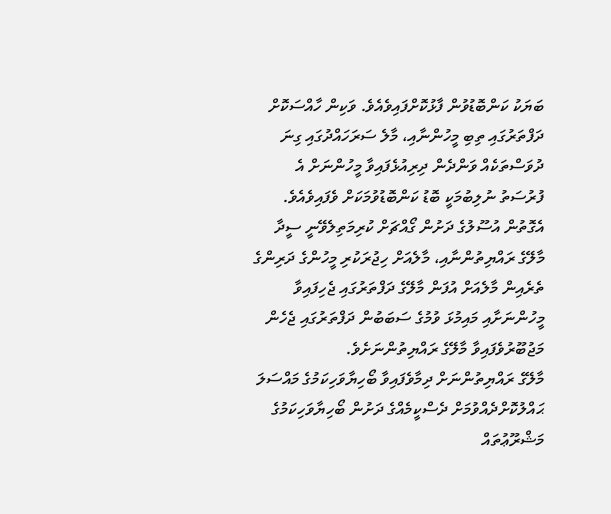ބަޔަކު ކަންބޮޑުވުން ފާޅުކޮށްފައިވެއެވެ. ވަކިން ހާއްސަކޮށް ދަފްތަރުގައި ތިބި މީހުންނާއި، މާލެ ސަރަހައްދުގައި ގިނަ ދުވަސްތަކެއް ވަންދެން ދިރިއުޅެފައިވާ މީހުންނަށް އެ ފުރުސަތު ނުލިބުމަކީ ބޮޑު ކަންބޮޑުވުމަކަށް ވެފައިވެއެވެ. އެގޮތުން އުސޫލުގެ ދަށުން ގޯއްޗަށް ކުރިމަތިލެވޭނީ ސީދާ މާލޭގެ ރައްޔިތުންނާއި، މާލެއަށް ހިޖުރަކުރި މީހުންގެ ދަރިންގެ ތެރެއިން މާލެއަށް އުފަން މާލޭގެ ދަފްތަރުގައި ޖެހިފައިވާ މީހުންނަށާއި މައިމުޅަ ވުމުގެ ސަބަބުން ދަފްތަރުގައި ޖެހެން މަޖުބޫރުވެފައިވާ މާލޭގެ ރައްޔިތުންނަށެވެ.
މާލޭގެ ރައްޔިތުންނަށް ދިމާވެފައިވާ ބޯހިޔާވަހިކަމުގެ މައްސަލަ ޙައްލުކޮށްދެއްވުމަށް ދެސްކީމެއްގެ ދަށުން ބޯހިޔާވަހިކަމުގެ މަޝްރޫޢުތައް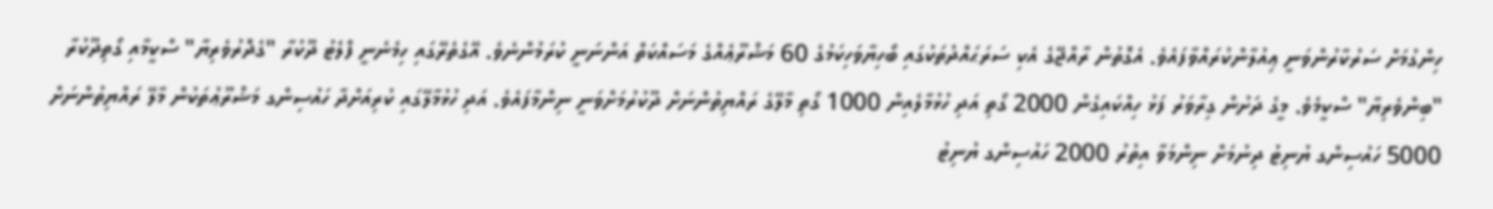ހިންގުމަށް ސަރުކާރުންވަނީ ޢިއުލާންކުރައްވާފައެވެ. އެގޮތުން ރާއްޖޭގެ އެކި ސަރަޙައްދުތަކުގައި ބޯހިޔާވަހިކަމުގެ 60 މަޝްރޫޢެއްގެ މަސައްކަތް އަންނަނީ ކުރަމުންނެވެ. އޭގެތެރޭގައި ހިމެނެނީ ފްލެޓު ދޫކުރާ "ގެދޮރުވެރިޔާ" ސްކީމާއި ގޯތިދޫކުރާ "ބިންވެރިޔާ" ސްކީމެވެ. މީގެ ދަށުން ގިރާވަރު ފަޅު ހިއްކައިގެން 2000 ގޯތި އަދި ހުޅުމާލެއިން 1000 ގޯތި މާލޭގެ ރައްޔިތުންނަށް ދޫކުރުމަށްވަނީ ނިންމާފައެވެ. އަދި ހުޅުމާލޭގައި ކުރިއަށްދާ ހައުސިންގ މަޝްރޫޢުތަކުން މާލޭ ރައްޔިތުންނަށް 5000 ހައުސިންގ ޔުނިޓު ދިނުމަށް ނިންމަވާ އިތުރު 2000 ހައުސިންގ ޔުނިޓު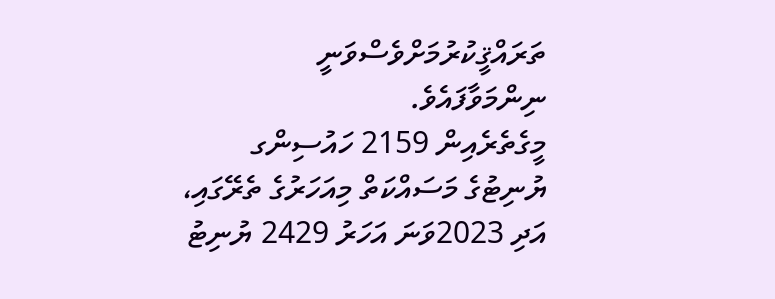ތަރައްޤީކުރުމަށްވެސްވަނީ ނިންމަވާފައެވެ.
މީގެތެރެއިން 2159 ހައުސިންގ ޔުނިޓުގެ މަސައްކަތް މިއަހަރުގެ ތެރޭގައި، އަދި 2023ވަނަ އަހަރު 2429 ޔުނިޓު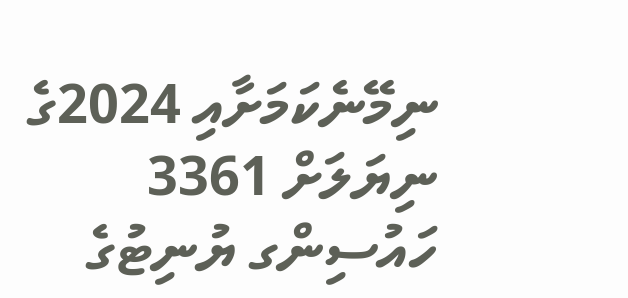ނިމޭނެކަމަށާއި 2024ގެ ނިޔަލަށް 3361 ހައުސިންގ ޔުނިޓުގެ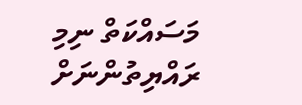މަސައްކަތް ނިމި ރައްޔިތުންނަށް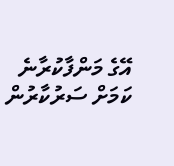އޭގެ މަންފާކުރާނެ ކަމަށް ސަރުކާރުން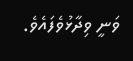ވަނީ ވިދާޅުވެފައެވެ.